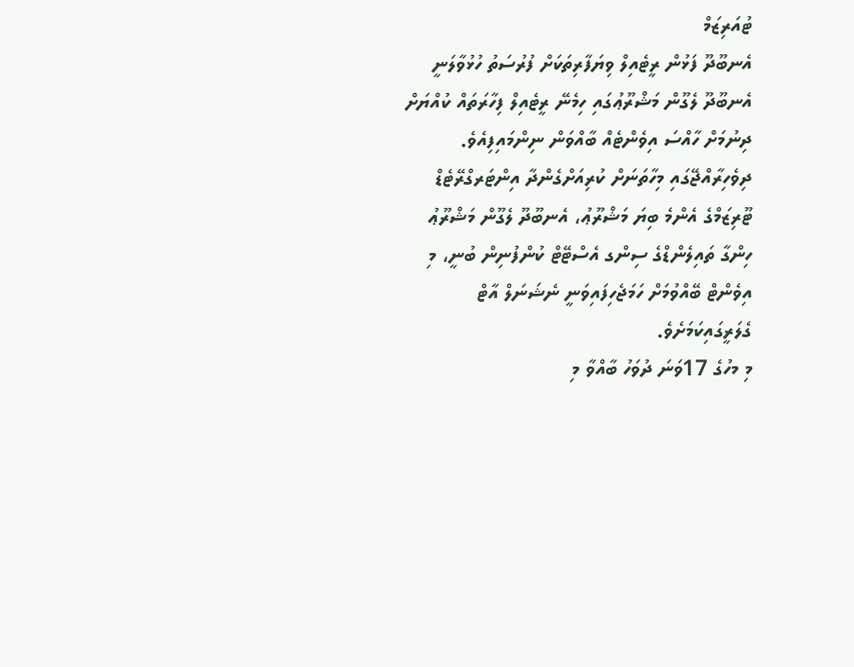ޓުއަރިޒަމް
އެނބޫދޫ ފަޅުން ރީޓެއިލް ވިޔަފާރިތަކަށް ފުރުސަތު ހުޅުވާލަނީ
އެނބޫދޫ ލެގޫން މަޝްރޫޢުގައި ހިމެނޭ ރީޓެއިލް ފިހާރަތައް ކުއްޔަށް ދިނުމަށް ހާއްސަ އިވެންޓެއް ބާއްވަން ނިންމައިފިއެވެ.
ދިވެހިރާއްޖޭގައި މިހާތަނަށް ކުރިއަށްގެންދާ އިންޓަރގްރޭޓެޑް ޓޫރިޒަމްގެ އެންމެ ބިޔަ މަޝްރޫޢު، އެނބޫދޫ ލެގޫން މަޝްރޫޢު ހިންގާ ތައިލެންޑްގެ ސިންގ އެސްޓޭޓް ކުންފުނިން ބުނީ، މި އިވެންޓް ބޭއްވުމަށް ހަމަޖެހިފައިވަނީ ނެޝަނަލް އާޓް ގެލަރީގައިކަމަށެވެ.
މި މހުގެ 17ވަނަ ދުވަހު ބާއްވާ މި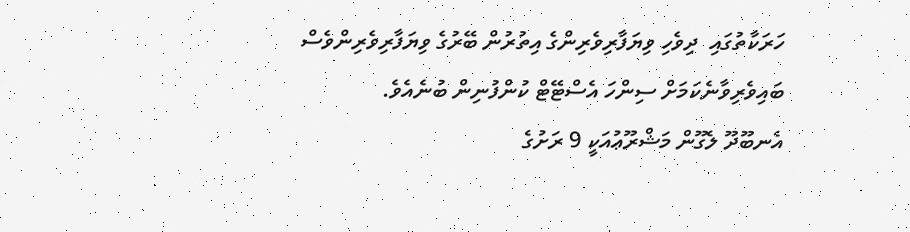ހަރަކާތުގައި  ދިވެހި ވިޔަފާރިވެރިންގެ އިތުރުން ބޭރުގެ ވިޔަފާރިވެރިންވެސް ބައިވެރިވާނެކަމަށް ސިންހަ އެސްޓޭޓް ކުންފުނިން ބުނެއެވެ.
އެނބޫދޫ ލެގޫން މަޝްރޫޢުއަކީ 9 ރަށުގެ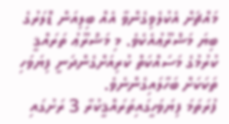މައްޗަށް އެކުލެވިގެންވާ އެއް ބިލިއަން ޑޮލަރުގެ ބިޔަ މަޝްރޫޢުއެކެވެ. މި މަޝްރޫޢު ތަރައްޤީ ކުރުމުގެ މަސައްކަތް ކުރިއަށްގެންދަނީ ފިޔަވަހި ތަކަކަށް ބަހާލައިގެންނެވެ.
ފުރަތަމަ ފިޔަވަހީގައިތަރައްޤީކުރާ 3 ރަށުގައި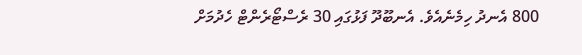800 އެނދު ހިމެނެއެވެ. އެނބޫދޫ ފަޅުގައި 30 ރެސްޓޯރެންޓް ހެދުމަށް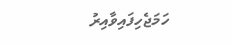ހަމަޖެހިފައިވާއިރު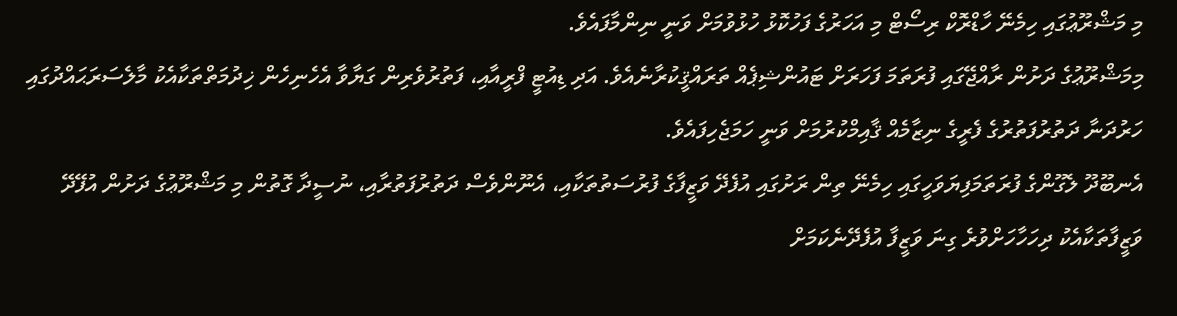މި މަޝްރޫޢުގައި ހިމެނޭ ހާޑްރޮކް ރިސޯޓް މި އަހަރުގެ ފަހުކޮޅު ހުޅުވުމަށް ވަނީ ނިންމާފައެވެ.
މިމަޝްރޫޢުގެ ދަށުން ރާއްޖޭގައި ފުރަތަމަ ފަހަރަށް ޓައުންޝިޕެއް ތަރައްޤީކުރާނެއެވެ. އަދި ޑިއުޓީ ފްރީއާއި، ފަތުރުވެރިން ގަޔާވާ އެހެނިހެން ޚިދުމަތްތަކާއެކު މާލެސަރަޙައްދުގައި ހަރުދަނާ ދަތުރުފަތުރުގެ ފެރީގެ ނިޒާމެއް ޤާއިމްކުރުމަށް ވަނީ ހަމަޖެހިފައެވެ.
އެނބޫދޫ ލެގޫންގެ ފުރަތަމަފިޔަވަހީގައި ހިމެނޭ ތިން ރަށުގައި އުފެދޭ ވަޒީފާގެ ފުރުސަތުތަކާއި، އެނޫންވެސް ދަތުރުފަތުރާއި، ނުސީދާ ގޮތުން މި މަޝްރޫޢުގެ ދަށުން އުފޭދޭ ވަޒީފާތަކާއެކު ދިހަހާހަށްވުރެ ގިނަ ވަޒީފާ އުފެދޭނެކަމަށް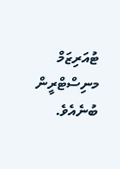ޓުއަރިޒަމް މނިސްޓްރީން ބުނެއެވެ.